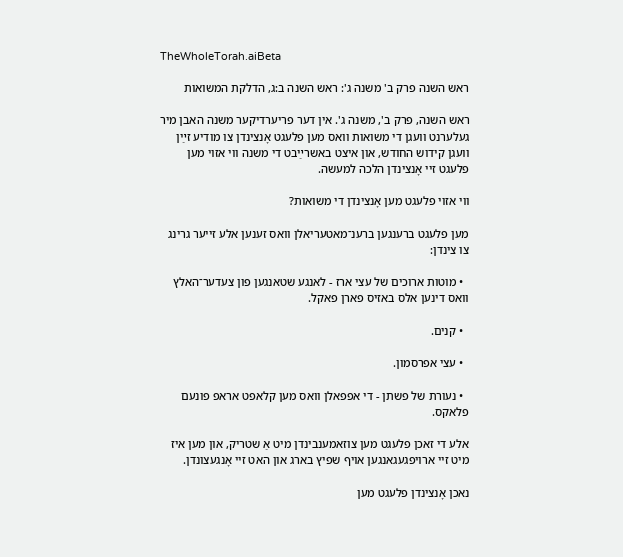TheWholeTorah.aiBeta

ראש השנה פרק ב' משנה ג': ראש השנה ב:ג, הדלקת המשואות

ראש השנה, פרק ב', משנה ג'. אין דער פריערדיקער משנה האבן מיר געלערנט וועגן די משואות וואס מען פלעגט אָנצינדן צו מודיע זײַן וועגן קידוש החודש, און איצט באשרײַבט די משנה ווי אזוי מען פלעגט זיי אָנצינדן הלכה למעשה.

ווי אזוי פלעגט מען אָנצינדן די משואות?

מען פלעגט ברענגען ברענ־מאטעריאלן וואס זענען אלע זייער גרינג צו צינדן:

  • מוטות ארוכים של עצי ארז - לאנגע שטאנגען פון צעדער־האלץ וואס דינען אלס באזיס פארן פאקל.

  • קנים.

  • עצי אפרסמון.

  • נעורת של פשתן - די אפפאלן וואס מען קלאפט אראפ פונעם פלאקס.

אלע די זאכן פלעגט מען צוזאמענבינדן מיט אַ שטריק, און מען איז מיט זיי ארויפגעגאנגען אויף שפיץ בארג און האט זיי אָנגעצונדן.

נאכן אָנצינדן פלעגט מען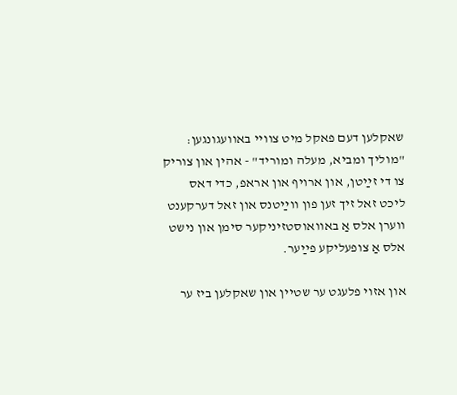שאקלען דעם פאקל מיט צוויי באוועגונגען: "מוליך ומביא, מעלה ומוריד" - אהין און צוריק צו די זײַטן, און ארויף און אראפ, כדי דאס ליכט זאל זיך זען פון ווײַטנס און זאל דערקענט ווערן אלס אַ באוואוסטזיניקער סימן און נישט אלס אַ צופעליקע פײַער.

און אזוי פלעגט ער שטיין און שאקלען ביז ער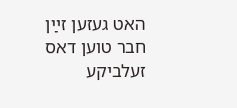האט געזען זײַן חבר טוען דאס זעלביקע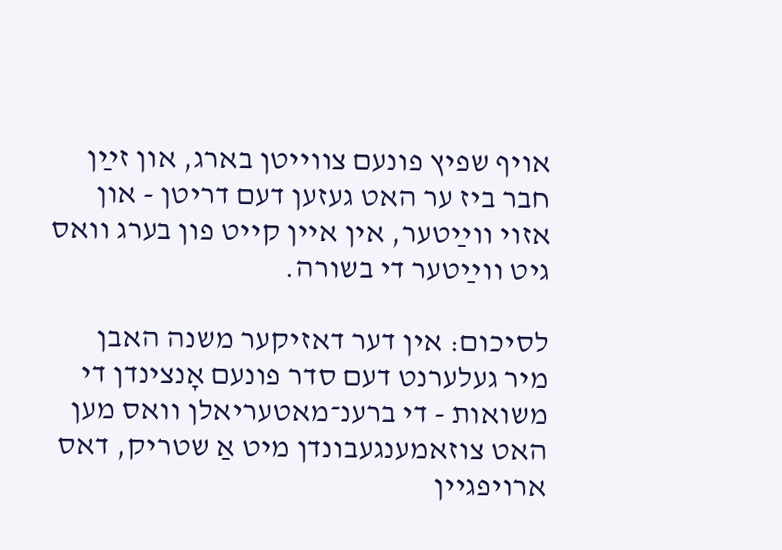אויף שפיץ פונעם צווייטן בארג, און זײַן חבר ביז ער האט געזען דעם דריטן - און אזוי ווײַטער, אין איין קייט פון בערג וואס גיט ווײַטער די בשורה.

לסיכום: אין דער דאזיקער משנה האבן מיר געלערנט דעם סדר פונעם אָנצינדן די משואות - די ברענ־מאטעריאלן וואס מען האט צוזאמענגעבונדן מיט אַ שטריק, דאס ארויפגיין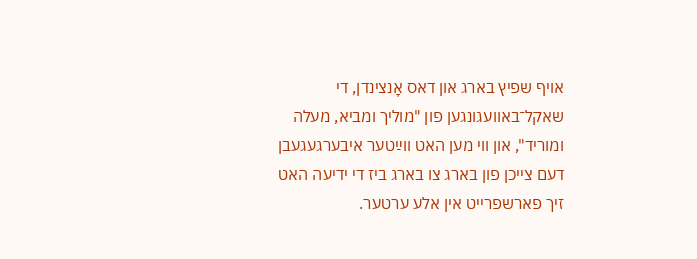אויף שפיץ בארג און דאס אָנצינדן, די שאקל־באוועגונגען פון "מוליך ומביא, מעלה ומוריד", און ווי מען האט ווײַטער איבערגעגעבן דעם צייכן פון בארג צו בארג ביז די ידיעה האט זיך פארשפרייט אין אלע ערטער.